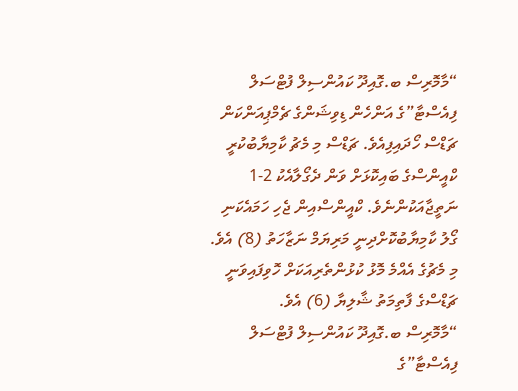“މާމޮރިސް ބ.ގޮއިދޫ ކައުންސިލް ފުޓްސަލް ފިއެސްޓާ”ގެ އަންހެން ޑިވިޝަންގެ ޗެމްޕިއަންކަން ޗަޑްސް ހޯދައިފިއެވެ. ޗަޑްސް މި މެޗު ކާމިޔާބުކުރީ ކްއީންސްގެ ބައިކޮޅަށް ވަން ދެގޯލާއެކު 2-1 ނަތީޖާއަކުންނެވެ. ކްއީންސްއިން ޖެހި ހަމައެކަނި ގޯލު ކާމިޔާބުކޮށްދިނީ މަރިޔަމް ނަޒާހަތު (8) އެވެ. މި މެޗުގެ އެއްމެ މޮޅު ކުޅުންތެރިއަކަށް ހޮވިފައިވަނީ ޗަޑްސްގެ ފާތިމަތު ޝާލިޔާ (6) އެވެ.
“މާމޮރިސް ބ.ގޮއިދޫ ކައުންސިލް ފުޓްސަލް ފިއެސްޓާ”ގެ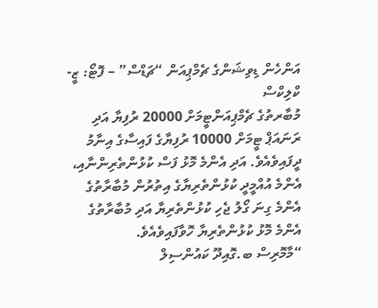އަންހެން ޑިވިޝަންގެ ޗެމްޕިއަން “ޗަޑްސް” – ފޮޓޯ: ޒީ-ކްލިކްސް
މުބާރތުގެ ޗެމްޕިއަންޓީމަށް 20000 ރުފިޔާ އަދި ރަނައަޕް ޓީމަށް 10000 ރުފިޔާގެ ފައިސާގެ އިނާމު ދީފައިވެއެވެ. އަދި އެންމެ މޮޅު ފަސް ކުޅުންތެރިންނާއި، އެންމެ އުއްމީދީ ކުޅުންތެރިޔާގެ އިތުރުން މުބާރާތުގެ އެންމެ ގިނަ ގޯލު ޖެހި ކުޅުންތެރިޔާ އަދި މުބާރާތުގެ އެންމެ މޮޅު ކުޅުންތެރިޔާ ހޮވާފައިވެއެވެ.
“މާމޮރިސް ބ.ގޮއިދޫ ކައުންސިލް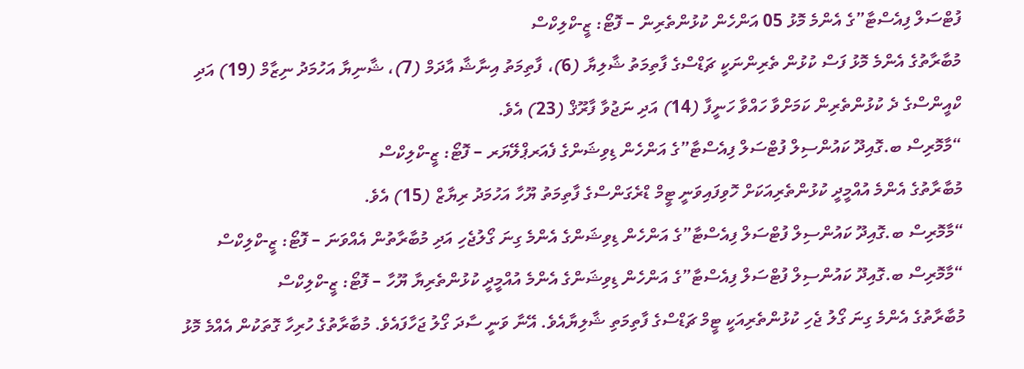ފުޓްސަލް ފިއެސްޓާ”ގެ އެންމެ މޮޅު 05 އަންހެން ކުޅުންތެރިން – ފޮޓޯ: ޒީ-ކްލިކްސް
މުބާރާތުގެ އެންމެ މޮޅު ފަސް ކުޅުން ތެރިންނަކީ ޗަޑްސްގެ ފާތިމަތު ޝާލިޔާ (6)، ފާތިމަތު އިނާޝާ އާދަމް (7)، ޝާނިޔާ އަހުމަދު ނިޒާމް (19) އަދި ކްއީންސްގެ ދެ ކުޅުންތެރިން ކަމަށްވާ ހައްވާ ހަނީފާ (14) އަދި ނަޖުވާ ފާރޫޤް (23) އެވެ.
“މާމޮރިސް ބ.ގޮއިދޫ ކައުންސިލް ފުޓްސަލް ފިއެސްޓާ”ގެ އަންހެން ޑިވިޝަންގެ ފެއަރޕްލޭޔަރ – ފޮޓޯ: ޒީ-ކްލިކްސް
މުބާރާތުގެ އެންމެ އުއްމީދީ ކުޅުންތެރިއަކަށް ހޮވިފައިވަނީ ޓީމް ޑްރެގަންސްގެ ފާތިމަތު ޔޫހާ އަހުމަދު ރިޔާޒް (15) އެވެ.
“މާމޮރިސް ބ.ގޮއިދޫ ކައުންސިލް ފުޓްސަލް ފިއެސްޓާ”ގެ އަންހެން ޑިވިޝަންގެ އެންމެ ގިނަ ގޯލުޖެހި އަދި މުބާރާތުން އެއްވަނަ – ފޮޓޯ: ޒީ-ކްލިކްސް
“މާމޮރިސް ބ.ގޮއިދޫ ކައުންސިލް ފުޓްސަލް ފިއެސްޓާ”ގެ އަންހެން ޑިވިޝަންގެ އެންމެ އުއްމީދީ ކުޅުންތެރިޔާ ޔޫހާ – ފޮޓޯ: ޒީ-ކްލިކްސް
މުބާރާތުގެ އެންމެ ގިނަ ގޯލު ޖެހި ކުޅުންތެރިއަކީ ޓީމް ޗަޑްސްގެ ފާތިމަތި ޝާލިޔާއެވެ. އޭނާ ވަނީ ސާދަ ގޯލު ޖަހާފައެވެ. މުބާރާތުގެ ހުރިހާ ގޮތަކުން އެއްމެ މޮޅު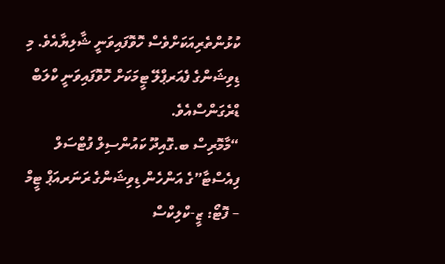ކުޅުންތެރިއަކަށްވެސް ހޮވޮފައިވަނީ ޝާލިޔާއެވެ. މި ޑިވިޝަންގެ ފެއަރޕްލޭ ޓީމަކަށް ހޮވޮފައިވަނީ ކްލަބް ޑްރެގަންސްއެވެ.
“މާމޮރިސް ބ.ގޮއިދޫ ކައުންސިލް ފުޓްސަލް ފިއެސްޓާ”ގެ އަންހެން ޑިވިޝަންގެ ރަނަރއަޕް ޓީމް – ފޮޓޯ: ޒީ-ކްލިކްސް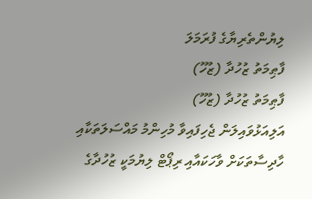ލިޔުންތެރިޔާގެ ފުރަމަލަ
ފާޠިމަތު ޒުހުދާ (ޒުހޫ)
ފާޠިމަތު ޒުހުދާ (ޒުހޫ)
އަލިއަޅުވައިލަން ޖެހިފައިވާ މުހިންމު މައްސަލަތަކާއި ހާދިސާތަކަށް ވާހަކައާއި ރިޕޯޓް ލިޔުމަކީ ޒުހުދާގެ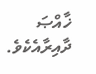ޚާއްޞަ ދާއިރާއެކެވެ.